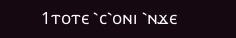1ⲧⲟⲧⲉ ⳿ⲥ⳿ⲟⲛⲓ ⳿ⲛϫⲉ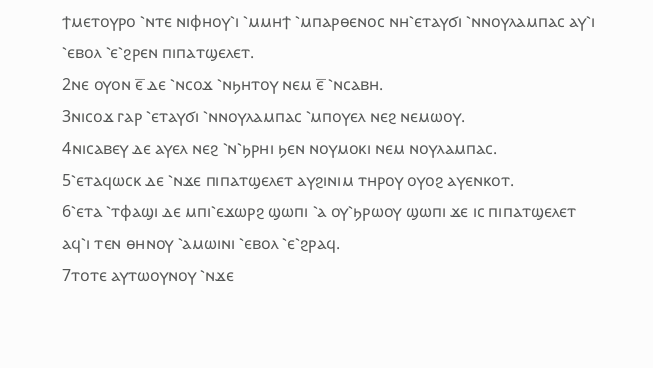ϯⲙⲉⲧⲟⲩⲣⲟ ⳿ⲛⲧⲉ ⲛⲓⲫⲏⲟⲩ⳿ⲓ ⳿ⲙⲙⲏϯ ⳿ⲙⲡⲁⲣⲑⲉⲛⲟⲥ ⲛⲏ⳿ⲉⲧⲁⲩϭⲓ ⳿ⲛⲛⲟⲩⲗⲁⲙⲡⲁⲥ ⲁⲩ⳿ⲓ ⳿ⲉⲃⲟⲗ ⳿ⲉ⳿ϩⲣⲉⲛ ⲡⲓⲡⲁⲧϣⲉⲗⲉⲧ.
2ⲛⲉ ⲟⲩⲟⲛ ⲉ̅ ⲇⲉ ⳿ⲛⲥⲟϫ ⳿ⲛϧⲏⲧⲟⲩ ⲛⲉⲙ ⲉ̅ ⳿ⲛⲥⲁⲃⲏ.
3ⲛⲓⲥⲟϫ ⲅⲁⲣ ⳿ⲉⲧⲁⲩϭⲓ ⳿ⲛⲛⲟⲩⲗⲁⲙⲡⲁⲥ ⳿ⲙⲡⲟⲩⲉⲗ ⲛⲉϩ ⲛⲉⲙⲱⲟⲩ.
4ⲛⲓⲥⲁⲃⲉⲩ ⲇⲉ ⲁⲩⲉⲗ ⲛⲉϩ ⳿ⲛ⳿ϧⲣⲏⲓ ϧⲉⲛ ⲛⲟⲩⲙⲟⲕⲓ ⲛⲉⲙ ⲛⲟⲩⲗⲁⲙⲡⲁⲥ.
5⳿ⲉⲧⲁϥⲱⲥⲕ ⲇⲉ ⳿ⲛϫⲉ ⲡⲓⲡⲁⲧϣⲉⲗⲉⲧ ⲁⲩϩⲓⲛⲓⲙ ⲧⲏⲣⲟⲩ ⲟⲩⲟϩ ⲁⲩⲉⲛⲕⲟⲧ.
6⳿ⲉⲧⲁ ⳿ⲧⲫⲁϣⲓ ⲇⲉ ⲙⲡⲓ⳿ⲉϫⲱⲣϩ ϣⲱⲡⲓ ⳿ⲁ ⲟⲩ⳿ϧⲣⲱⲟⲩ ϣⲱⲡⲓ ϫⲉ ⲓⲥ ⲡⲓⲡⲁⲧϣⲉⲗⲉⲧ ⲁϥ⳿ⲓ ⲧⲉⲛ ⲑⲏⲛⲟⲩ ⳿ⲁⲙⲱⲓⲛⲓ ⳿ⲉⲃⲟⲗ ⳿ⲉ⳿ϩⲣⲁϥ.
7ⲧⲟⲧⲉ ⲁⲩⲧⲱⲟⲩⲛⲟⲩ ⳿ⲛϫⲉ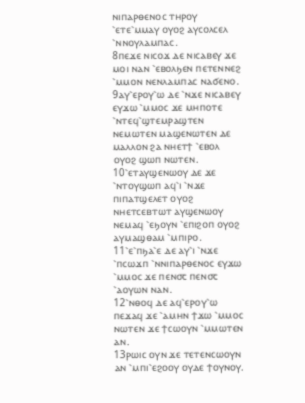ⲛⲓⲡⲁⲣⲑⲉⲛⲟⲥ ⲧⲏⲣⲟⲩ ⳿ⲉⲧⲉ⳿ⲙⲙⲁⲩ ⲟⲩⲟϩ ⲁⲩⲥⲟⲗⲥⲉⲗ ⳿ⲛⲛⲟⲩⲗⲁⲙⲡⲁⲥ.
8ⲡⲉϫⲉ ⲛⲓⲥⲟϫ ⲇⲉ ⲛⲓⲥⲁⲃⲉⲩ ϫⲉ ⲙⲟⲓ ⲛⲁⲛ ⳿ⲉⲃⲟⲗϧⲉⲛ ⲡⲉⲧⲉⲛⲛⲉϩ ⳿ⲙⲙⲟⲛ ⲛⲉⲛⲗⲁⲙⲡⲁⲥ ⲛⲁϭⲉⲛⲟ.
9ⲁⲩ⳿ⲉⲣⲟⲩ⳿ⲱ ⲇⲉ ⳿ⲛϫⲉ ⲛⲓⲥⲁⲃⲉⲩ ⲉⲩϫⲱ ⳿ⲙⲙⲟⲥ ϫⲉ ⲙⲏⲡⲟⲧⲉ ⳿ⲛⲧⲉϥ⳿ϣⲧⲉⲙⲣⲁϣⲧⲉⲛ ⲛⲉⲙⲱⲧⲉⲛ ⲙⲁϣⲉⲛⲱⲧⲉⲛ ⲇⲉ ⲙⲁⲗⲗⲟⲛ ϩⲁ ⲛⲏⲉⲧϯ ⳿ⲉⲃⲟⲗ ⲟⲩⲟϩ ϣⲱⲡ ⲛⲱⲧⲉⲛ.
10⳿ⲉⲧⲁⲩϣⲉⲛⲱⲟⲩ ⲇⲉ ϫⲉ ⳿ⲛⲧⲟⲩϣⲱⲡ ⲁϥ⳿ⲓ ⳿ⲛϫⲉ ⲡⲓⲡⲁⲧϣⲉⲗⲉⲧ ⲟⲩⲟϩ ⲛⲏⲉⲧⲥⲉⲃⲧⲱⲧ ⲁⲩϣⲉⲛⲱⲟⲩ ⲛⲉⲙⲁϥ ⳿ⲉϧⲟⲩⲛ ⳿ⲉⲡⲓϩⲟⲡ ⲟⲩⲟϩ ⲁⲩⲙⲁϣⲑⲁⲙ ⳿ⲙⲡⲓⲣⲟ.
11⳿ⲉ⳿ⲡϧⲁ⳿ⲉ ⲇⲉ ⲁⲩ⳿ⲓ ⳿ⲛϫⲉ ⳿ⲡⲥⲱϫⲡ ⳿ⲛⲛⲓⲡⲁⲣⲑⲉⲛⲟⲥ ⲉⲩϫⲱ ⳿ⲙⲙⲟⲥ ϫⲉ ⲡⲉⲛ⳪ ⲡⲉⲛ⳪ ⳿ⲁⲟⲩⲱⲛ ⲛⲁⲛ.
12⳿ⲛⲑⲟϥ ⲇⲉ ⲁϥ⳿ⲉⲣⲟⲩ⳿ⲱ ⲡⲉϫⲁϥ ϫⲉ ⳿ⲁⲙⲏⲛ ϯϫⲱ ⳿ⲙⲙⲟⲥ ⲛⲱⲧⲉⲛ ϫⲉ ϯⲥⲱⲟⲩⲛ ⳿ⲙⲙⲱⲧⲉⲛ ⲁⲛ.
13ⲣⲱⲓⲥ ⲟⲩⲛ ϫⲉ ⲧⲉⲧⲉⲛⲥⲱⲟⲩⲛ ⲁⲛ ⳿ⲙⲡⲓ⳿ⲉϩⲟⲟⲩ ⲟⲩⲇⲉ ϯⲟⲩⲛⲟⲩ.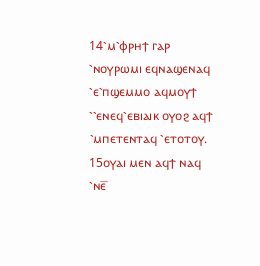14⳿ⲙ⳿ⲫⲣⲏϯ ⲅⲁⲣ ⳿ⲛⲟⲩⲣⲱⲙⲓ ⲉϥⲛⲁϣⲉⲛⲁϥ ⳿ⲉ⳿ⲡϣⲉⲙⲙⲟ ⲁϥⲙⲟⲩϯ ⳿⳿ⲉⲛⲉϥ⳿ⲉⲃⲓⲁⲓⲕ ⲟⲩⲟϩ ⲁϥϯ ⳿ⲙⲡⲉⲧⲉⲛⲧⲁϥ ⳿ⲉⲧⲟⲧⲟⲩ.
15ⲟⲩⲁⲓ ⲙⲉⲛ ⲁϥϯ ⲛⲁϥ ⳿ⲛⲉ̅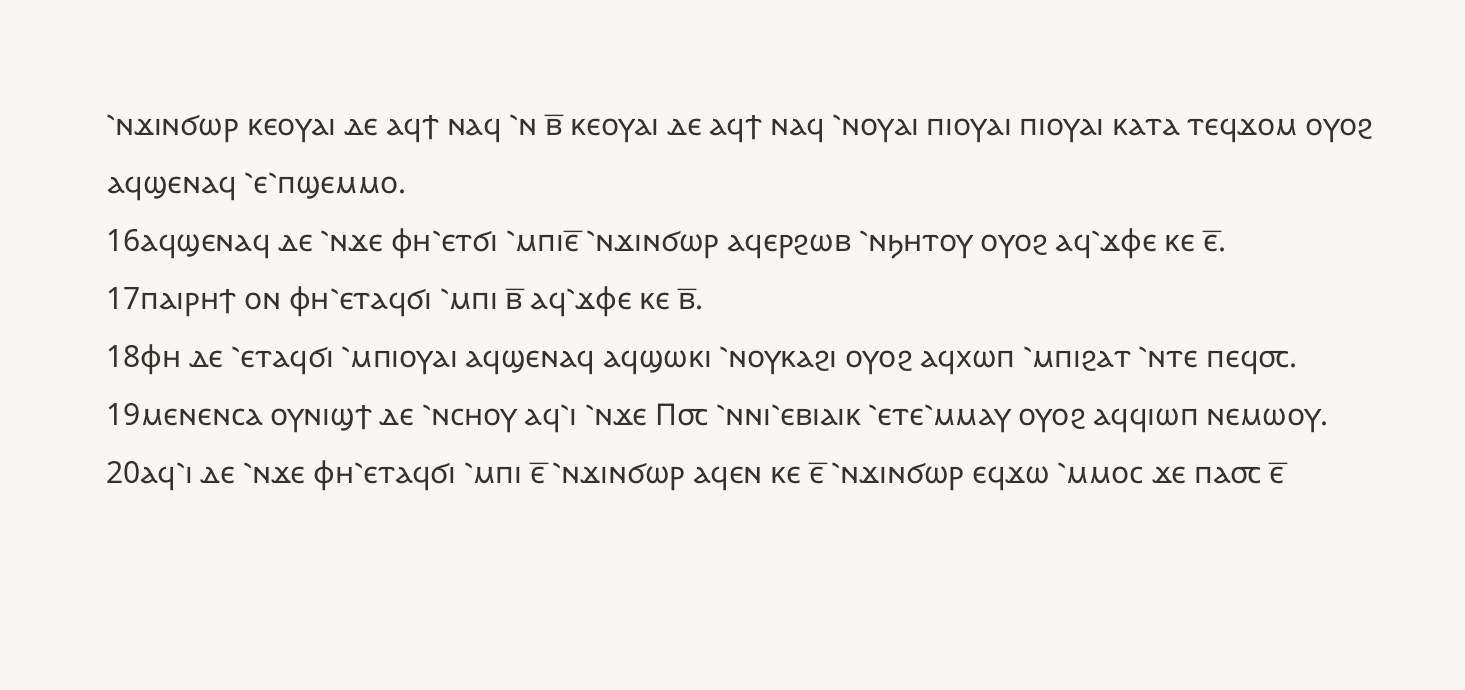⳿ⲛϫⲓⲛϭⲱⲣ ⲕⲉⲟⲩⲁⲓ ⲇⲉ ⲁϥϯ ⲛⲁϥ ⳿ⲛ ⲃ̅ ⲕⲉⲟⲩⲁⲓ ⲇⲉ ⲁϥϯ ⲛⲁϥ ⳿ⲛⲟⲩⲁⲓ ⲡⲓⲟⲩⲁⲓ ⲡⲓⲟⲩⲁⲓ ⲕⲁⲧⲁ ⲧⲉϥϫⲟⲙ ⲟⲩⲟϩ ⲁϥϣⲉⲛⲁϥ ⳿ⲉ⳿ⲡϣⲉⲙⲙⲟ.
16ⲁϥϣⲉⲛⲁϥ ⲇⲉ ⳿ⲛϫⲉ ⲫⲏ⳿ⲉⲧϭⲓ ⳿ⲙⲡⲓⲉ̅ ⳿ⲛϫⲓⲛϭⲱⲣ ⲁϥⲉⲣϩⲱⲃ ⳿ⲛϧⲏⲧⲟⲩ ⲟⲩⲟϩ ⲁϥ⳿ϫⲫⲉ ⲕⲉ ⲉ̅.
17ⲡⲁⲓⲣⲏϯ ⲟⲛ ⲫⲏ⳿ⲉⲧⲁϥϭⲓ ⳿ⲙⲡⲓ ⲃ̅ ⲁϥ⳿ϫⲫⲉ ⲕⲉ ⲃ̅.
18ⲫⲏ ⲇⲉ ⳿ⲉⲧⲁϥϭⲓ ⳿ⲙⲡⲓⲟⲩⲁⲓ ⲁϥϣⲉⲛⲁϥ ⲁϥϣⲱⲕⲓ ⳿ⲛⲟⲩⲕⲁϩⲓ ⲟⲩⲟϩ ⲁϥⲭⲱⲡ ⳿ⲙⲡⲓϩⲁⲧ ⳿ⲛⲧⲉ ⲡⲉϥ⳪.
19ⲙⲉⲛⲉⲛⲥⲁ ⲟⲩⲛⲓϣϯ ⲇⲉ ⳿ⲛⲥⲏⲟⲩ ⲁϥ⳿ⲓ ⳿ⲛϫⲉ Ⲡ⳪ ⳿ⲛⲛⲓ⳿ⲉⲃⲓⲁⲓⲕ ⳿ⲉⲧⲉ⳿ⲙⲙⲁⲩ ⲟⲩⲟϩ ⲁϥϥⲓⲱⲡ ⲛⲉⲙⲱⲟⲩ.
20ⲁϥ⳿ⲓ ⲇⲉ ⳿ⲛϫⲉ ⲫⲏ⳿ⲉⲧⲁϥϭⲓ ⳿ⲙⲡⲓ ⲉ̅ ⳿ⲛϫⲓⲛϭⲱⲣ ⲁϥⲉⲛ ⲕⲉ ⲉ̅ ⳿ⲛϫⲓⲛϭⲱⲣ ⲉϥϫⲱ ⳿ⲙⲙⲟⲥ ϫⲉ ⲡⲁ⳪ ⲉ̅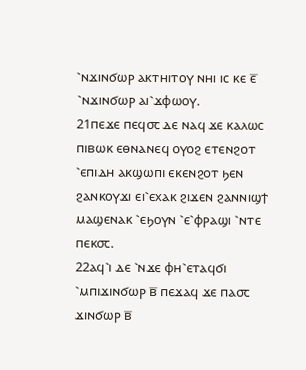⳿ⲛϫⲓⲛϭⲱⲣ ⲁⲕⲧⲏⲓⲧⲟⲩ ⲛⲏⲓ ⲓⲥ ⲕⲉ ⲉ̅ ⳿ⲛϫⲓⲛϭⲱⲣ ⲁⲓ⳿ϫⲫⲱⲟⲩ.
21ⲡⲉϫⲉ ⲡⲉϥ⳪ ⲇⲉ ⲛⲁϥ ϫⲉ ⲕⲁⲗⲱⲥ ⲡⲓⲃⲱⲕ ⲉⲑⲛⲁⲛⲉϥ ⲟⲩⲟϩ ⲉⲧⲉⲛϩⲟⲧ ⳿ⲉⲡⲓⲇⲏ ⲁⲕϣⲱⲡⲓ ⲉⲕⲉⲛϩⲟⲧ ϧⲉⲛ ϩⲁⲛⲕⲟⲩϫⲓ ⲉⲓ⳿ⲉⲭⲁⲕ ϩⲓϫⲉⲛ ϩⲁⲛⲛⲓϣϯ ⲙⲁϣⲉⲛⲁⲕ ⳿ⲉϧⲟⲩⲛ ⳿ⲉ⳿ⲫⲣⲁϣⲓ ⳿ⲛⲧⲉ ⲡⲉⲕ⳪.
22ⲁϥ⳿ⲓ ⲇⲉ ⳿ⲛϫⲉ ⲫⲏ⳿ⲉⲧⲁϥϭⲓ ⳿ⲙⲡⲓϫⲓⲛϭⲱⲣ ⲃ̅ ⲡⲉϫⲁϥ ϫⲉ ⲡⲁ⳪ ϫⲓⲛϭⲱⲣ ⲃ̅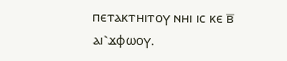ⲡⲉⲧⲁⲕⲧⲏⲓⲧⲟⲩ ⲛⲏⲓ ⲓⲥ ⲕⲉ ⲃ̅ ⲁⲓ⳿ϫⲫⲱⲟⲩ.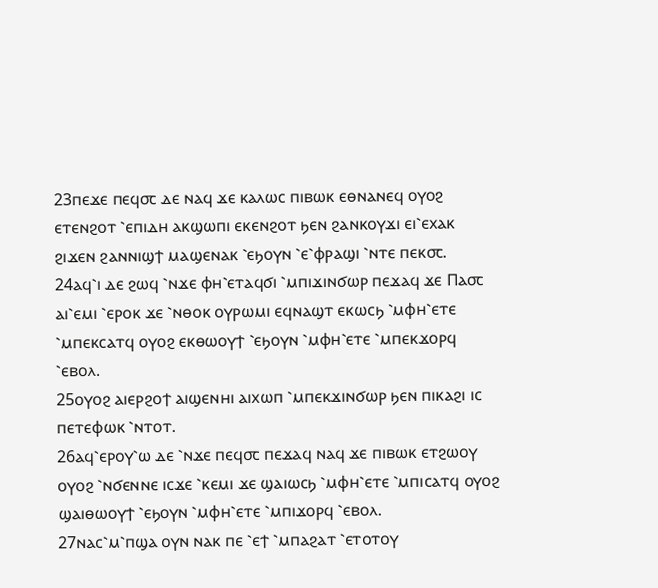23ⲡⲉϫⲉ ⲡⲉϥ⳪ ⲇⲉ ⲛⲁϥ ϫⲉ ⲕⲁⲗⲱⲥ ⲡⲓⲃⲱⲕ ⲉⲑⲛⲁⲛⲉϥ ⲟⲩⲟϩ ⲉⲧⲉⲛϩⲟⲧ ⳿ⲉⲡⲓⲇⲏ ⲁⲕϣⲱⲡⲓ ⲉⲕⲉⲛϩⲟⲧ ϧⲉⲛ ϩⲁⲛⲕⲟⲩϫⲓ ⲉⲓ⳿ⲉⲭⲁⲕ ϩⲓϫⲉⲛ ϩⲁⲛⲛⲓϣϯ ⲙⲁϣⲉⲛⲁⲕ ⳿ⲉϧⲟⲩⲛ ⳿ⲉ⳿ⲫⲣⲁϣⲓ ⳿ⲛⲧⲉ ⲡⲉⲕ⳪.
24ⲁϥ⳿ⲓ ⲇⲉ ϩⲱϥ ⳿ⲛϫⲉ ⲫⲏ⳿ⲉⲧⲁϥϭⲓ ⳿ⲙⲡⲓϫⲓⲛϭⲱⲣ ⲡⲉϫⲁϥ ϫⲉ Ⲡⲁ⳪ ⲁⲓ⳿ⲉⲙⲓ ⳿ⲉⲣⲟⲕ ϫⲉ ⳿ⲛⲑⲟⲕ ⲟⲩⲣⲱⲙⲓ ⲉϥⲛⲁϣⲧ ⲉⲕⲱⲥϧ ⳿ⲙⲫⲏ⳿ⲉⲧⲉ ⳿ⲙⲡⲉⲕⲥⲁⲧϥ ⲟⲩⲟϩ ⲉⲕⲑⲱⲟⲩϯ ⳿ⲉϧⲟⲩⲛ ⳿ⲙⲫⲏ⳿ⲉⲧⲉ ⳿ⲙⲡⲉⲕϫⲟⲣϥ ⳿ⲉⲃⲟⲗ.
25ⲟⲩⲟϩ ⲁⲓⲉⲣϩⲟϯ ⲁⲓϣⲉⲛⲏⲓ ⲁⲓⲭⲱⲡ ⳿ⲙⲡⲉⲕϫⲓⲛϭⲱⲣ ϧⲉⲛ ⲡⲓⲕⲁϩⲓ ⲓⲥ ⲡⲉⲧⲉⲫⲱⲕ ⳿ⲛⲧⲟⲧ.
26ⲁϥ⳿ⲉⲣⲟⲩ⳿ⲱ ⲇⲉ ⳿ⲛϫⲉ ⲡⲉϥ⳪ ⲡⲉϫⲁϥ ⲛⲁϥ ϫⲉ ⲡⲓⲃⲱⲕ ⲉⲧϩⲱⲟⲩ ⲟⲩⲟϩ ⳿ⲛϭⲉⲛⲛⲉ ⲓⲥϫⲉ ⳿ⲕⲉⲙⲓ ϫⲉ ϣⲁⲓⲱⲥϧ ⳿ⲙⲫⲏ⳿ⲉⲧⲉ ⳿ⲙⲡⲓⲥⲁⲧϥ ⲟⲩⲟϩ ϣⲁⲓⲑⲱⲟⲩϯ ⳿ⲉϧⲟⲩⲛ ⳿ⲙⲫⲏ⳿ⲉⲧⲉ ⳿ⲙⲡⲓϫⲟⲣϥ ⳿ⲉⲃⲟⲗ.
27ⲛⲁⲥ⳿ⲙ⳿ⲡϣⲁ ⲟⲩⲛ ⲛⲁⲕ ⲡⲉ ⳿ⲉϯ ⳿ⲙⲡⲁϩⲁⲧ ⳿ⲉⲧⲟⲧⲟⲩ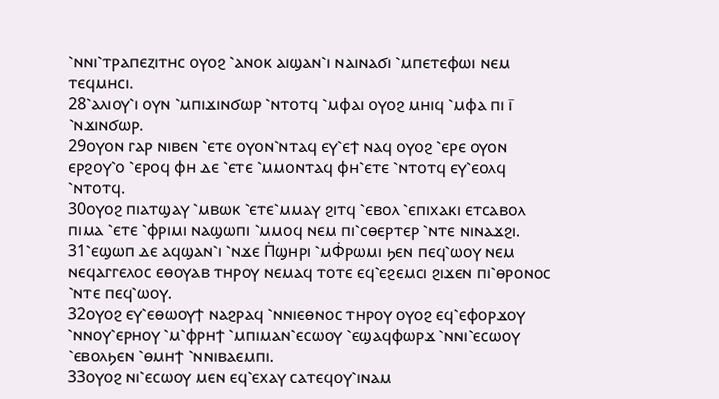⳿ⲛⲛⲓ⳿ⲧⲣⲁⲡⲉⲍⲓⲧⲏⲥ ⲟⲩⲟϩ ⳿ⲁⲛⲟⲕ ⲁⲓϣⲁⲛ⳿ⲓ ⲛⲁⲓⲛⲁϭⲓ ⳿ⲙⲡⲉⲧⲉⲫⲱⲓ ⲛⲉⲙ ⲧⲉϥⲙⲏⲥⲓ.
28⳿ⲁⲗⲓⲟⲩ⳿ⲓ ⲟⲩⲛ ⳿ⲙⲡⲓϫⲓⲛϭⲱⲣ ⳿ⲛⲧⲟⲧϥ ⳿ⲙⲫⲁⲓ ⲟⲩⲟϩ ⲙⲏⲓϥ ⳿ⲙⲫⲁ ⲡⲓ ⲓ̅ ⳿ⲛϫⲓⲛϭⲱⲣ.
29ⲟⲩⲟⲛ ⲅⲁⲣ ⲛⲓⲃⲉⲛ ⳿ⲉⲧⲉ ⲟⲩⲟⲛ⳿ⲛⲧⲁϥ ⲉⲩ⳿ⲉϯ ⲛⲁϥ ⲟⲩⲟϩ ⳿ⲉⲣⲉ ⲟⲩⲟⲛ ⲉⲣϩⲟⲩ⳿ⲟ ⳿ⲉⲣⲟϥ ⲫⲏ ⲇⲉ ⳿ⲉⲧⲉ ⳿ⲙⲙⲟⲛⲧⲁϥ ⲫⲏ⳿ⲉⲧⲉ ⳿ⲛⲧⲟⲧϥ ⲉⲩ⳿ⲉⲟⲗϥ ⳿ⲛⲧⲟⲧϥ.
30ⲟⲩⲟϩ ⲡⲓⲁⲧϣⲁⲩ ⳿ⲙⲃⲱⲕ ⳿ⲉⲧⲉ⳿ⲙⲙⲁⲩ ϩⲓⲧϥ ⳿ⲉⲃⲟⲗ ⳿ⲉⲡⲓⲭⲁⲕⲓ ⲉⲧⲥⲁⲃⲟⲗ ⲡⲓⲙⲁ ⳿ⲉⲧⲉ ⳿ⲫⲣⲓⲙⲓ ⲛⲁϣⲱⲡⲓ ⳿ⲙⲙⲟϥ ⲛⲉⲙ ⲡⲓ⳿ⲥⲑⲉⲣⲧⲉⲣ ⳿ⲛⲧⲉ ⲛⲓⲛⲁϫϩⲓ.
31⳿ⲉϣⲱⲡ ⲇⲉ ⲁϥϣⲁⲛ⳿ⲓ ⳿ⲛϫⲉ Ⲡ̇ϣⲏⲣⲓ ⳿ⲙⲪ̇ⲣⲱⲙⲓ ϧⲉⲛ ⲡⲉϥ⳿ⲱⲟⲩ ⲛⲉⲙ ⲛⲉϥⲁⲅⲅⲉⲗⲟⲥ ⲉⲑⲟⲩⲁⲃ ⲧⲏⲣⲟⲩ ⲛⲉⲙⲁϥ ⲧⲟⲧⲉ ⲉϥ⳿ⲉϩⲉⲙⲥⲓ ϩⲓϫⲉⲛ ⲡⲓ⳿ⲑⲣⲟⲛⲟⲥ ⳿ⲛⲧⲉ ⲡⲉϥ⳿ⲱⲟⲩ.
32ⲟⲩⲟϩ ⲉⲩ⳿ⲉⲑⲱⲟⲩϯ ⲛⲁϩⲣⲁϥ ⳿ⲛⲛⲓⲉⲑⲛⲟⲥ ⲧⲏⲣⲟⲩ ⲟⲩⲟϩ ⲉϥ⳿ⲉⲫⲟⲣϫⲟⲩ ⳿ⲛⲛⲟⲩ⳿ⲉⲣⲏⲟⲩ ⳿ⲙ⳿ⲫⲣⲏϯ ⳿ⲙⲡⲓⲙⲁⲛ⳿ⲉⲥⲱⲟⲩ ⳿ⲉϣⲁϥⲫⲱⲣϫ ⳿ⲛⲛⲓ⳿ⲉⲥⲱⲟⲩ ⳿ⲉⲃⲟⲗϧⲉⲛ ⳿ⲑⲙⲏϯ ⳿ⲛⲛⲓⲃⲁⲉⲙⲡⲓ.
33ⲟⲩⲟϩ ⲛⲓ⳿ⲉⲥⲱⲟⲩ ⲙⲉⲛ ⲉϥ⳿ⲉⲭⲁⲩ ⲥⲁⲧⲉϥⲟⲩ⳿ⲓⲛⲁⲙ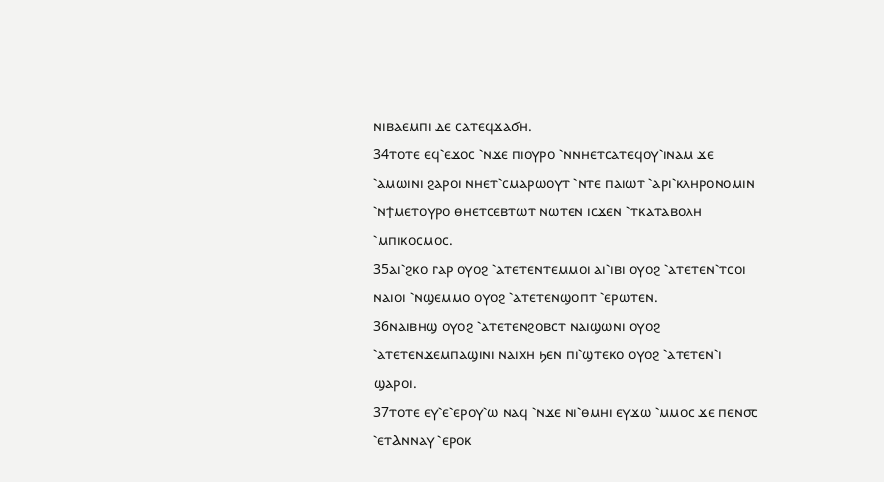ⲛⲓⲃⲁⲉⲙⲡⲓ ⲇⲉ ⲥⲁⲧⲉϥϫⲁϭⲏ.
34ⲧⲟⲧⲉ ⲉϥ⳿ⲉϫⲟⲥ ⳿ⲛϫⲉ ⲡⲓⲟⲩⲣⲟ ⳿ⲛⲛⲏⲉⲧⲥⲁⲧⲉϥⲟⲩ⳿ⲓⲛⲁⲙ ϫⲉ ⳿ⲁⲙⲱⲓⲛⲓ ϩⲁⲣⲟⲓ ⲛⲏⲉⲧ⳿ⲥⲙⲁⲣⲱⲟⲩⲧ ⳿ⲛⲧⲉ ⲡⲁⲓⲱⲧ ⳿ⲁⲣⲓ⳿ⲕⲗⲏⲣⲟⲛⲟⲙⲓⲛ ⳿ⲛϯⲙⲉⲧⲟⲩⲣⲟ ⲑⲏⲉⲧⲥⲉⲃⲧⲱⲧ ⲛⲱⲧⲉⲛ ⲓⲥϫⲉⲛ ⳿ⲧⲕⲁⲧⲁⲃⲟⲗⲏ ⳿ⲙⲡⲓⲕⲟⲥⲙⲟⲥ.
35ⲁⲓ⳿ϩⲕⲟ ⲅⲁⲣ ⲟⲩⲟϩ ⳿ⲁⲧⲉⲧⲉⲛⲧⲉⲙⲙⲟⲓ ⲁⲓ⳿ⲓⲃⲓ ⲟⲩⲟϩ ⳿ⲁⲧⲉⲧⲉⲛ⳿ⲧⲥⲟⲓ ⲛⲁⲓⲟⲓ ⳿ⲛϣⲉⲙⲙⲟ ⲟⲩⲟϩ ⳿ⲁⲧⲉⲧⲉⲛϣⲟⲡⲧ ⳿ⲉⲣⲱⲧⲉⲛ.
36ⲛⲁⲓⲃⲏϣ ⲟⲩⲟϩ ⳿ⲁⲧⲉⲧⲉⲛϩⲟⲃⲥⲧ ⲛⲁⲓϣⲱⲛⲓ ⲟⲩⲟϩ ⳿ⲁⲧⲉⲧⲉⲛϫⲉⲙⲡⲁϣⲓⲛⲓ ⲛⲁⲓⲭⲏ ϧⲉⲛ ⲡⲓ⳿ϣⲧⲉⲕⲟ ⲟⲩⲟϩ ⳿ⲁⲧⲉⲧⲉⲛ⳿ⲓ ϣⲁⲣⲟⲓ.
37ⲧⲟⲧⲉ ⲉⲩ⳿ⲉ⳿ⲉⲣⲟⲩ⳿ⲱ ⲛⲁϥ ⳿ⲛϫⲉ ⲛⲓ⳿ⲑⲙⲏⲓ ⲉⲩϫⲱ ⳿ⲙⲙⲟⲥ ϫⲉ ⲡⲉⲛ⳪ ⳿ⲉⲧⲀⲛⲛⲁⲩ ⳿ⲉⲣⲟⲕ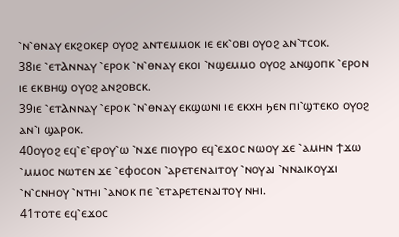⳿ⲛ⳿ⲑⲛⲁⲩ ⲉⲕϩⲟⲕⲉⲣ ⲟⲩⲟϩ ⲁⲛⲧⲉⲙⲙⲟⲕ ⲓⲉ ⲉⲕ⳿ⲟⲃⲓ ⲟⲩⲟϩ ⲁⲛ⳿ⲧⲥⲟⲕ.
38ⲓⲉ ⳿ⲉⲧⲀⲛⲛⲁⲩ ⳿ⲉⲣⲟⲕ ⳿ⲛ⳿ⲑⲛⲁⲩ ⲉⲕⲟⲓ ⳿ⲛϣⲉⲙⲙⲟ ⲟⲩⲟϩ ⲁⲛϣⲟⲡⲕ ⳿ⲉⲣⲟⲛ ⲓⲉ ⲉⲕⲃⲏϣ ⲟⲩⲟϩ ⲁⲛϩⲟⲃⲥⲕ.
39ⲓⲉ ⳿ⲉⲧⲀⲛⲛⲁⲩ ⳿ⲉⲣⲟⲕ ⳿ⲛ⳿ⲑⲛⲁⲩ ⲉⲕϣⲱⲛⲓ ⲓⲉ ⲉⲕⲭⲏ ϧⲉⲛ ⲡⲓ⳿ϣⲧⲉⲕⲟ ⲟⲩⲟϩ ⲁⲛ⳿ⲓ ϣⲁⲣⲟⲕ.
40ⲟⲩⲟϩ ⲉϥ⳿ⲉ⳿ⲉⲣⲟⲩ⳿ⲱ ⳿ⲛϫⲉ ⲡⲓⲟⲩⲣⲟ ⲉϥ⳿ⲉϫⲟⲥ ⲛⲱⲟⲩ ϫⲉ ⳿ⲁⲙⲏⲛ ϯϫⲱ ⳿ⲙⲙⲟⲥ ⲛⲱⲧⲉⲛ ϫⲉ ⳿ⲉⲫⲟⲥⲟⲛ ⳿ⲁⲣⲉⲧⲉⲛⲁⲓⲧⲟⲩ ⳿ⲛⲟⲩⲁⲓ ⳿ⲛⲛⲁⲓⲕⲟⲩϫⲓ ⳿ⲛ⳿ⲥⲛⲏⲟⲩ ⳿ⲛⲧⲏⲓ ⳿ⲁⲛⲟⲕ ⲡⲉ ⳿ⲉⲧⲁⲣⲉⲧⲉⲛⲁⲓⲧⲟⲩ ⲛⲏⲓ.
41ⲧⲟⲧⲉ ⲉϥ⳿ⲉϫⲟⲥ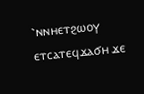⳿ⲛⲛⲏⲉⲧϩⲱⲟⲩ ⲉⲧⲥⲁⲧⲉϥϫⲁϭⲏ ϫⲉ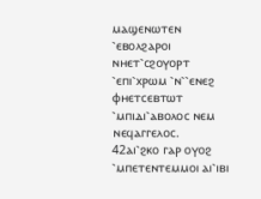ⲙⲁϣⲉⲛⲱⲧⲉⲛ ⳿ⲉⲃⲟⲗϩⲁⲣⲟⲓ ⲛⲏⲉⲧ⳿ⲥϩⲟⲩⲟⲣⲧ ⳿ⲉⲡⲓ⳿ⲭⲣⲱⲙ ⳿ⲛ⳿⳿ⲉⲛⲉϩ ⲫⲏⲉⲧⲥⲉⲃⲧⲱⲧ ⳿ⲙⲡⲓⲇⲓ⳿ⲁⲃⲟⲗⲟⲥ ⲛⲉⲙ ⲛⲉϥⲁⲅⲅⲉⲗⲟⲥ.
42ⲁⲓ⳿ϩⲕⲟ ⲅⲁⲣ ⲟⲩⲟϩ ⳿ⲙⲡⲉⲧⲉⲛⲧⲉⲙⲙⲟⲓ ⲁⲓ⳿ⲓⲃⲓ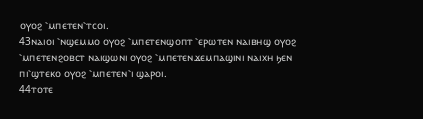ⲟⲩⲟϩ ⳿ⲙⲡⲉⲧⲉⲛ⳿ⲧⲥⲟⲓ.
43ⲛⲁⲓⲟⲓ ⳿ⲛϣⲉⲙⲙⲟ ⲟⲩⲟϩ ⳿ⲙⲡⲉⲧⲉⲛϣⲟⲡⲧ ⳿ⲉⲣⲱⲧⲉⲛ ⲛⲁⲓⲃⲏϣ ⲟⲩⲟϩ ⳿ⲙⲡⲉⲧⲉⲛϩⲟⲃⲥⲧ ⲛⲁⲓϣⲱⲛⲓ ⲟⲩⲟϩ ⳿ⲙⲡⲉⲧⲉⲛϫⲉⲙⲡⲁϣⲓⲛⲓ ⲛⲁⲓⲭⲏ ϧⲉⲛ ⲡⲓ⳿ϣⲧⲉⲕⲟ ⲟⲩⲟϩ ⳿ⲙⲡⲉⲧⲉⲛ⳿ⲓ ϣⲁⲣⲟⲓ.
44ⲧⲟⲧⲉ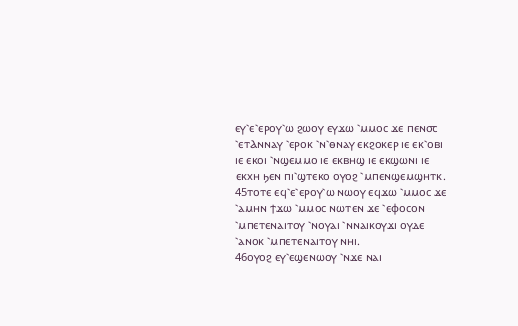ⲉⲩ⳿ⲉ⳿ⲉⲣⲟⲩ⳿ⲱ ϩⲱⲟⲩ ⲉⲩϫⲱ ⳿ⲙⲙⲟⲥ ϫⲉ ⲡⲉⲛ⳪ ⳿ⲉⲧⲀⲛⲛⲁⲩ ⳿ⲉⲣⲟⲕ ⳿ⲛ⳿ⲑⲛⲁⲩ ⲉⲕϩⲟⲕⲉⲣ ⲓⲉ ⲉⲕ⳿ⲟⲃⲓ ⲓⲉ ⲉⲕⲟⲓ ⳿ⲛϣⲉⲙⲙⲟ ⲓⲉ ⲉⲕⲃⲏϣ ⲓⲉ ⲉⲕϣⲱⲛⲓ ⲓⲉ ⲉⲕⲭⲏ ϧⲉⲛ ⲡⲓ⳿ϣⲧⲉⲕⲟ ⲟⲩⲟϩ ⳿ⲙⲡⲉⲛϣⲉⲙϣⲏⲧⲕ.
45ⲧⲟⲧⲉ ⲉϥ⳿ⲉ⳿ⲉⲣⲟⲩ⳿ⲱ ⲛⲱⲟⲩ ⲉϥϫⲱ ⳿ⲙⲙⲟⲥ ϫⲉ ⳿ⲁⲙⲏⲛ ϯϫⲱ ⳿ⲙⲙⲟⲥ ⲛⲱⲧⲉⲛ ϫⲉ ⳿ⲉⲫⲟⲥⲟⲛ ⳿ⲙⲡⲉⲧⲉⲛⲁⲓⲧⲟⲩ ⳿ⲛⲟⲩⲁⲓ ⳿ⲛⲛⲁⲓⲕⲟⲩϫⲓ ⲟⲩⲇⲉ ⳿ⲁⲛⲟⲕ ⳿ⲙⲡⲉⲧⲉⲛⲁⲓⲧⲟⲩ ⲛⲏⲓ.
46ⲟⲩⲟϩ ⲉⲩ⳿ⲉϣⲉⲛⲱⲟⲩ ⳿ⲛϫⲉ ⲛⲁⲓ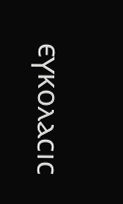ⲉⲩⲕⲟⲗⲁⲥⲓⲥ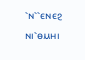⳿ⲛ⳿⳿ⲉⲛⲉϩ ⲛⲓ⳿ⲑⲙⲏⲓ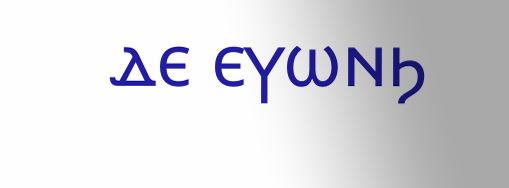ⲇⲉ ⲉⲩⲱⲛϧ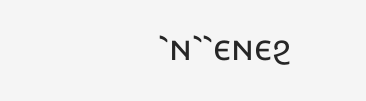⳿ⲛ⳿⳿ⲉⲛⲉϩ